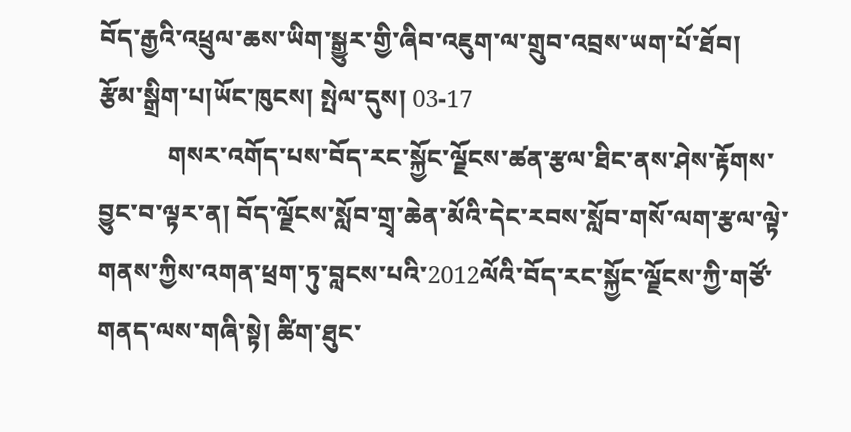བོད་རྒྱའི་འཕྲུལ་ཆས་ཡིག་སྒྱུར་གྱི་ཞིབ་འཇུག་ལ་གྲུབ་འབྲས་ཡག་པོ་ཐོབ།
རྩོམ་སྒྲིག་པ།ཡོང་ཁུངས། སྤེལ་དུས། 03-17
           གསར་འགོད་པས་བོད་རང་སྐྱོང་ལྗོངས་ཚན་རྩལ་ཐིང་ནས་ཤེས་རྟོགས་བྱུང་བ་ལྟར་ན། བོད་ལྗོངས་སློབ་གྲྭ་ཆེན་མོའི་དེང་རབས་སློབ་གསོ་ལག་རྩལ་ལྟེ་གནས་ཀྱིས་འགན་ཕྲག་ཏུ་བླངས་པའི་2012ལོའི་བོད་རང་སྐྱོང་ལྗོངས་ཀྱི་གཙོ་གནད་ལས་གཞི་སྟེ། ཚིག་ཐུང་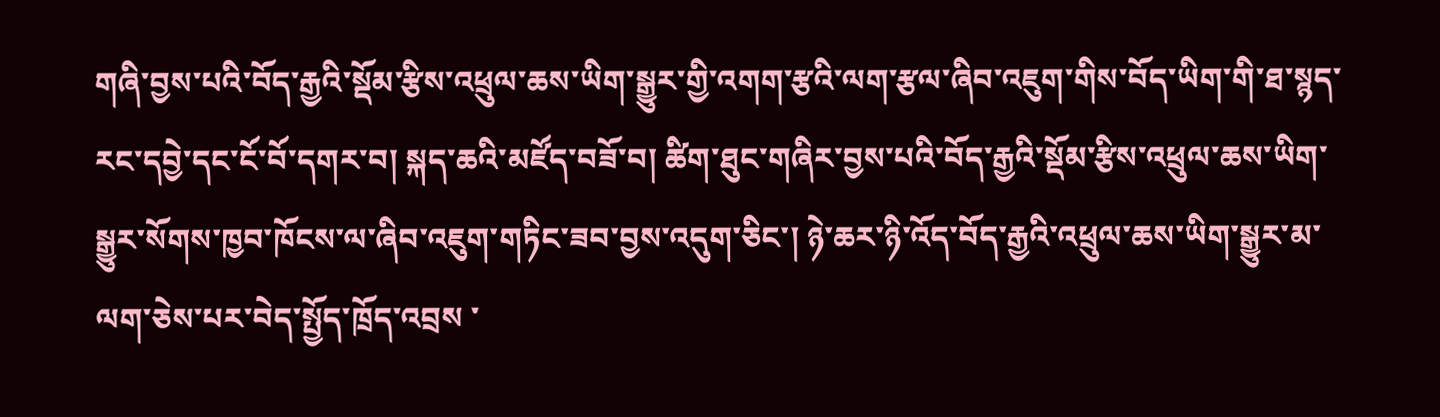གཞི་བྱས་པའི་བོད་རྒྱའི་སྡོམ་རྩིས་འཕྲུལ་ཆས་ཡིག་སྒྱུར་གྱི་འགག་རྩའི་ལག་རྩལ་ཞིབ་འཇུག་གིས་བོད་ཡིག་གི་ཐ་སྙད་རང་དབྱེ་དང་ངོ་བོ་དགར་བ། སྐད་ཆའི་མཛོད་བཟོ་བ། ཚིག་ཐུང་གཞིར་བྱས་པའི་བོད་རྒྱའི་སྡོམ་རྩིས་འཕྲུལ་ཆས་ཡིག་སྒྱུར་སོགས་ཁྱབ་ཁོངས་ལ་ཞིབ་འཇུག་གཏིང་ཟབ་བྱས་འདུག་ཅིང་། ཉེ་ཆར་ཉི་འོད་བོད་རྒྱའི་འཕྲུལ་ཆས་ཡིག་སྒྱུར་མ་ལག་ཅེས་པར་བེད་སྤྱོད་ཁྲོད་འབྲས ་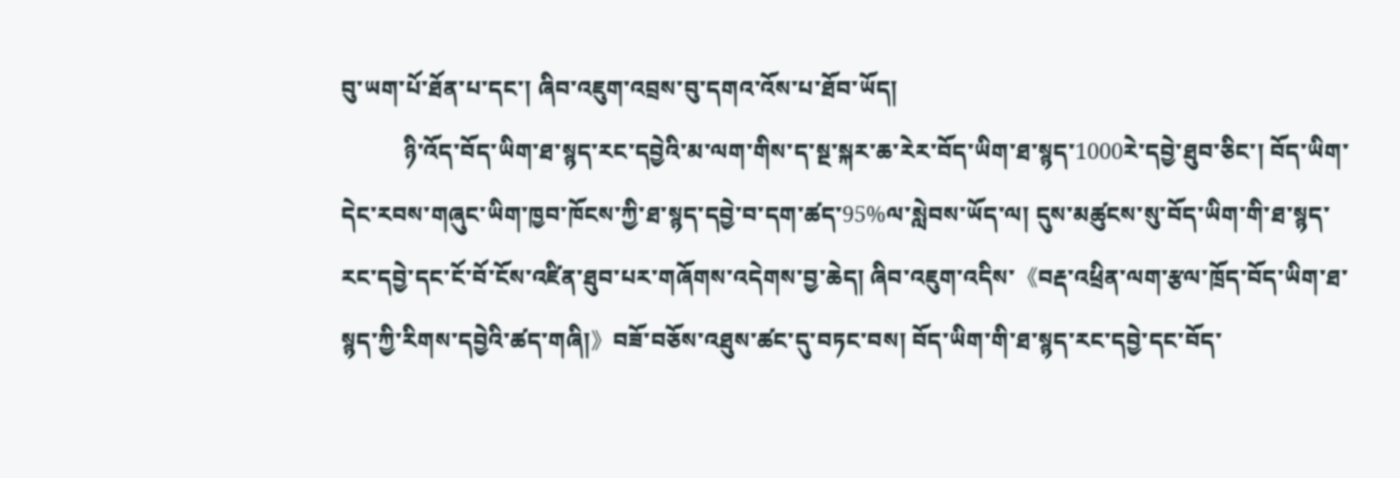བུ་ཡག་པོ་ཐོན་པ་དང་། ཞིབ་འཇུག་འབྲས་བུ་དགའ་འོས་པ་ཐོབ་ཡོད།
           ཉི་འོད་བོད་ཡིག་ཐ་སྙད་རང་དབྱེའི་མ་ལག་གིས་ད་སྔ་སྐར་ཆ་རེར་བོད་ཡིག་ཐ་སྙད་1000རེ་དབྱེ་ཐུབ་ཅིང་། བོད་ཡིག་དེང་རབས་གཞུང་ཡིག་ཁྱབ་ཁོངས་ཀྱི་ཐ་སྙད་དབྱེ་བ་དག་ཚད་95%ལ་སླེབས་ཡོད་ལ། དུས་མཚུངས་སུ་བོད་ཡིག་གི་ཐ་སྙད་རང་དབྱེ་དང་ངོ་བོ་ངོས་འཛིན་ཐུབ་པར་གཞོགས་འདེགས་བྱ་ཆེད། ཞིབ་འཇུག་འདིས་《བརྡ་འཕྲིན་ལག་རྩལ་ཁྲོད་བོད་ཡིག་ཐ་སྙད་ཀྱི་རིགས་དབྱེའི་ཚད་གཞི།》བཟོ་བཅོས་འཐུས་ཚང་དུ་བཏང་བས། བོད་ཡིག་གི་ཐ་སྙད་རང་དབྱེ་དང་བོད་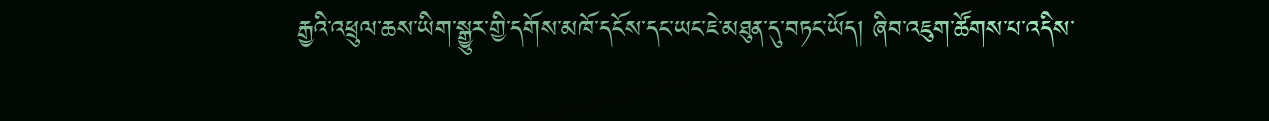རྒྱའི་འཕྲུལ་ཆས་ཡིག་སྒྱུར་གྱི་དགོས་མཁོ་དངོས་དང་ཡང་ཇེ་མཐུན་དུ་བཏང་ཡོད། ཞིབ་འཇུག་ཚོགས་པ་འདིས་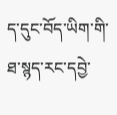ད་དུང་བོད་ཡིག་གི་ཐ་སྙད་རང་དབྱེ་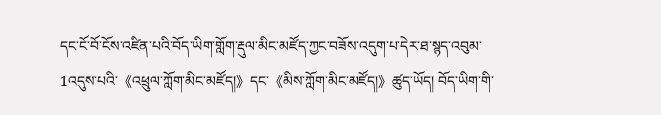དང་ངོ་བོ་ངོས་འཛིན་པའི་བོད་ཡིག་གློག་རྡུལ་མིང་མཛོད་ཀྱང་བཟོས་འདུག་པ་དེར་ཐ་སྙད་འབུམ་1འདུས་པའི་《འཕྲུལ་ཀློག་མིང་མཛོད།》དང་《མིས་ཀློག་མིང་མཛོད།》ཚུད་ཡོད། བོད་ཡིག་གི་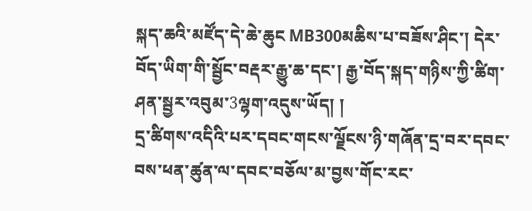སྐད་ཆའི་མཛོད་དེ་ཆེ་ཆུང MB300མཆིས་པ་བཟོས་ཤིང་། དེར་བོད་ཡིག་གི་སྦྱོང་བརྡར་རྒྱུ་ཆ་དང་། རྒྱ་བོད་སྐད་གཉིས་ཀྱི་ཚིག་ཤན་སྦྱར་འབུམ་3ལྷག་འདུས་ཡོད། །
དྲ་ཚིགས་འདིའི་པར་དབང་གངས་ལྗོངས་ཉི་གཞོན་དྲ་བར་དབང་བས་ཕན་ཚུན་ལ་དབང་བཅོལ་མ་བྱས་གོང་རང་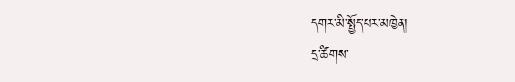དགར་མི་སྤྱོད་པར་མཁྱེན།
དྲ་ཚིགས་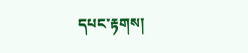དཔང་རྟགས།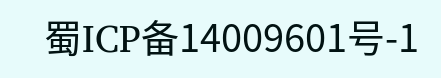蜀ICP备14009601号-1